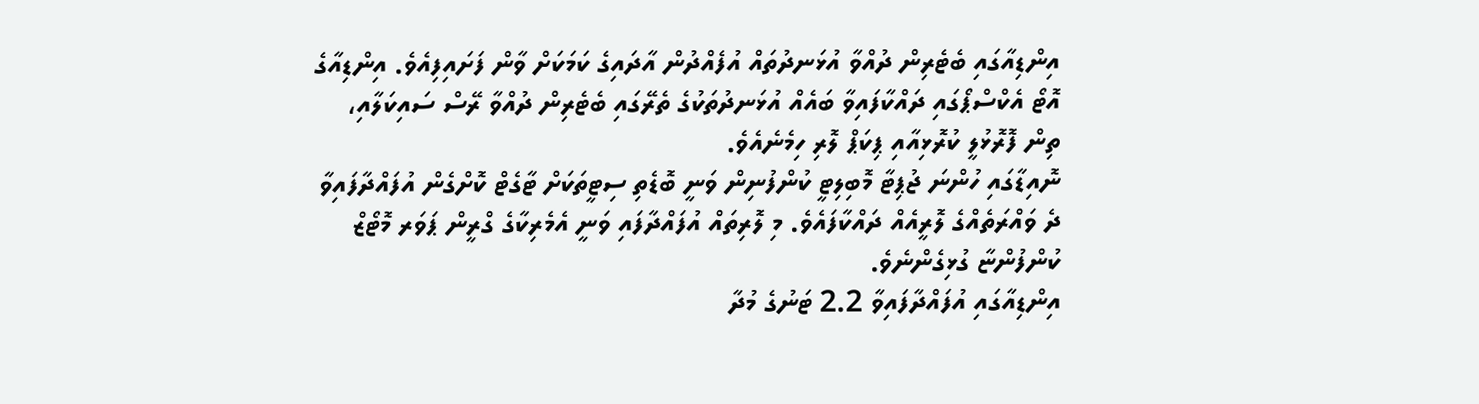އިންޑިއާގައި ބެޓެރިން ދުއްވާ އުޅަނދުތައް އުފެއްދުން އާދައިގެ ކަމަކަށް ވާން ފަށައިފިއެވެ. އިންޑިއާގެ އޮޓޯ އެކްސްޕޯގައި ދައްކާފައިވާ ބައެއް އުޅަނދުތަކުގެ ތެރޭގައި ބެޓެރިން ދުއްވާ ރޭސް ސައިކަލާއި، ތިން ފޮރޮޅުލީ ކުރޮޅިއާއި ޕިކަޕް ލޮރި ހިމެނެއެވެ.
ނޮއިޑާގައި ހުންނަ ޖުޕިޓާ މޮބިލިޓީ ކުންފުނިން ވަނީ ބޮޑެތި ސިޓީތަކަށް ޓާގެޓް ކޮށްގެން އުފައްދާފައިވާ ދެ ވައްރަތެއްގެ ލޮރީއެއް ދައްކާފައެވެ. މި ލޮރިތައް އުފައްދާފައި ވަނީ އެމެރިކާގެ ގްރީން ޕަވަރ މޮޓޯޒް ކުންފުންޏާ ގުޅިގެންނެވެ.
އިންޑިއާގައި އުފައްދާފައިވާ 2.2 ޓަނުގެ މުދާ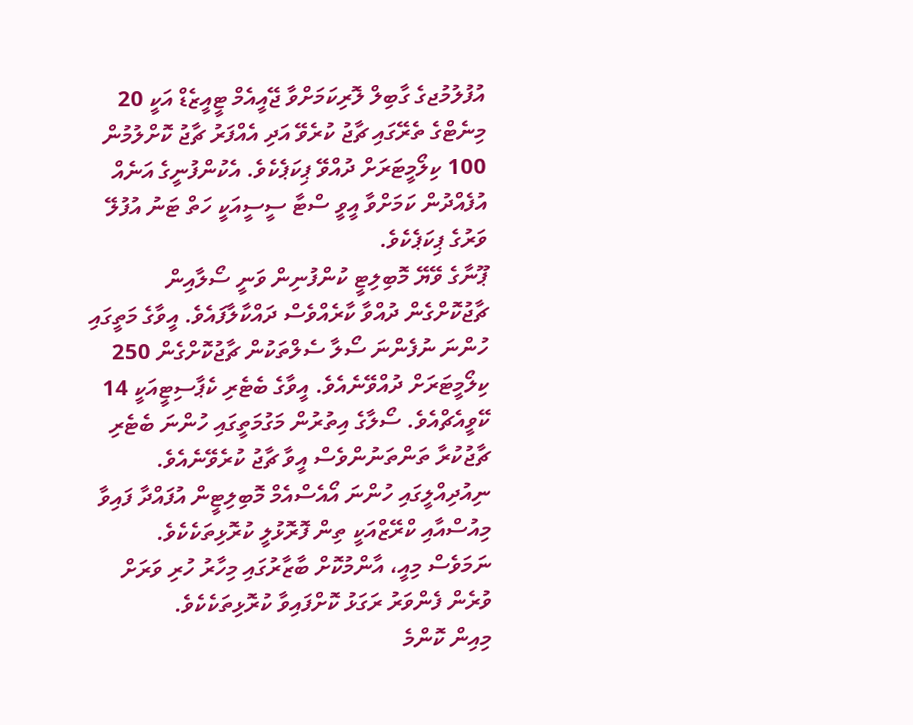އުފުލުމުޖގެ ގާބިލް ލޮރިކަމަށްވާ ޖޭއީއެމް ޓީއީޒެޑް އަކީ 20 މިނެޓްގެ ތެރޭގައި ޗާޖު ކުރެވޭ އަދި އެއްފަރު ޗާޖު ކޮށްލުމުން 100 ކިލޯމީޓަރަށް ދުއްވޭ ޕިކަޕެކެވެ. އެކުންފުނީގެ އަނެއް އުފެއްދުން ކަމަށްވާ އީވީ ސްޓާ ސީސީއަކީ ހަތް ޓަނު އުފުލޭ ވަރުގެ ޕިކަޕެކެވެ.
ޕޫނާގެ ވޭޔޭ މޮބިލިޓީ ކުންފުނިން ވަނީ ސޯލާއިން ޗާޖުކޮށްގެން ދުއްވާ ކާރެއްވެސް ދައްކާލާފައެވެ. އީވާގެ މަތީގައި ހުންނަ ނުފެންނަ ސޯލާ ސެލްތަކުން ޗާޖުކޮށްގެން 250 ކިލޯމީޓަރަށް ދުއްވޭނެއެވެ. އީވާގެ ބެޓެރި ކެޕާސިޓީއަކީ 14 ކޭވީއެޗްއެވެ. ސޯލާގެ އިތުރުން މަގުމަތީގައި ހުންނަ ބެޓެރި ޗާޖުކުރާ ތަންތަނުންވެސް އީވާ ޗާޖު ކުރެވޭނެއެވެ.
ނިއުދިއްލީގައި ހުންނަ އޯއެސްއެމް މޮބިލިޓީން އުފައްދާ ފައިވާ މިއުސްއާއި ކްރޭޒްއަކީ ތިން ފޮރޮޅުލީ ކުރޮޅިތަކެކެވެ. ނަމަވެސް މިއީ، އާންމުކޮށް ބާޒާރުގައި މިހާރު ހުރި ވަރަށް ވުރެން ފެންވަރު ރަގަޅު ކޮށްފައިވާ ކުރޮޅިތަކެކެވެ.
މިއިން ކޮންމެ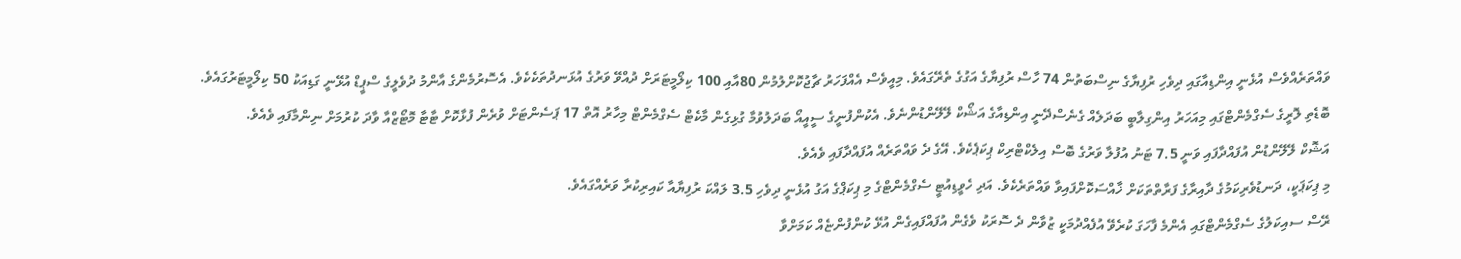ވައްތަރެއްވެސް އުޅެނީ އިންޑިއާގައި ދިވެހި ރުފިޔާގެ ނިސްބަތުން 74 ހާސް ރުފިޔާގެ އަގުގެ ތެރޭގައެވެ. މިއީވެސް އެއްފަހަރު ޗާޖުކޮށްލުމުން 80އާއި 100 ކިލޯމީޓަރަށް ދުއްވޭ ވަރުގެ އުޅަނދުތަކެކެވެ. އެސޮރުމެންގެ އާންމު ދުވެލީގެ ސްޕީޑް އުޅޭނީ ގަޑިއަކު 50 ކިލޯމީޓަރުގައެވެ.
ބޮޑެތި ލޮރީގެ ސެގްމެންޓްގައި މިއަހަރު އިންގިލާބީ ބަދަލެއް ގެނެސްދޭނީ އިންޑިއާގެ އަޝޯކް ލޭލޭންޑުންނެވެ. އެކުންފުނީގެ ސީއީއޯ ބަދަލުވުމާ ގުޅިގެން މާކެޓް ސެގްމެންޓް މިހާރު އޮތް 17 ޕަސެންޓަށް ވުރެން ފުޅާކޮށް ޓާޓާ މޮޓޯޒްއާ ވާދަ ކުރުމަށް ނިންމާފައި ވެއެވެ.
އަޝޮކް ލޭލޭންޑުން އުފައްދާފައި ވަނީ 7.5 ޓަނު އުފުލާ ވަރުގެ ބޮސް އިލެކްޓްރިކް ޕިކަޕެކެވެ. އޭގެ ދެ ވައްތަރެއް އުފައްދާފައި ވެއެވެ.
މި ޕިކަޕަކީ، ދަނޑުވެރިކަމުގެ ދާއިރާގެ ފަރާތްތަކަށް ޚާއްސަކޮށްފައިވާ ވައްތަރެކެވެ. އަދި ހެވީޑިއުޓީ ސެގްމެންޓްގެ މި ޕިކަޕްގެ އަގު އުޅެނީ ދިވެހި 3.5 ލައްކަ ރުފިޔާއާ ކައިރިކުރާ ވަރެއްގައެވެ.
ރޭސް ސއިކަލުގެ ސެގްމެންޓްގައި އެންމެ ފާހަގަ ކުރެވޭ އުފެއްދުމަކީ ޒުވާން ދެ ސޮރަކު ވެގެން އުފައްފައިގެން އުޅޭ ކުންފުންޏެއް ކަމަށްވާ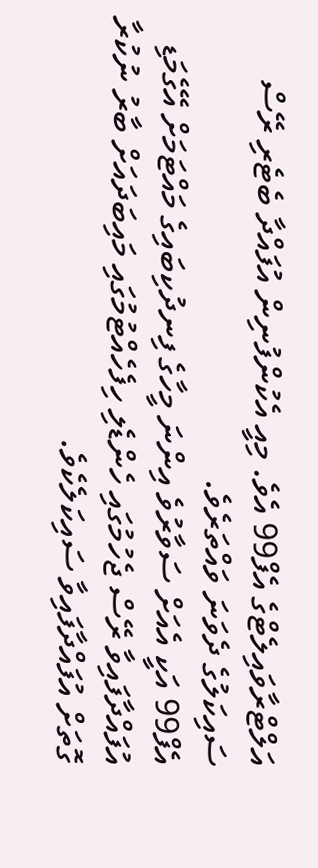އަލްޓްރާވައިލެޓްގެ އެފް99 އެވެ. މިއީ އެކުންފުނިން އުފައްދާ ބެޓެރި ރޭސް ސައިކަލުގެ ދެވަނަ ވައްތަރެވެ.
އެފް99 އަކީ އެއަށް ސަވާރުވެ އިންނަ މީހާގެ ފިނދުކިބައިގެ މައްޓަމަށް އޭގެމަޑި އުފައްދާފައިވާ ރޭސް ޖެހުމުގައި ހެންޑެލި ހިފެހެއްޓުމުގައި މައިބަދައަށް ބާރު ނުކުރާ ގޮތަށް އުފައްދާފައިވާ ސައިކަލެކެވެ.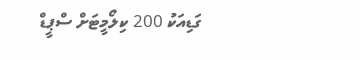ގަޑިއަކު 200 ކިލޯމީޓަށް ސްޕީޑް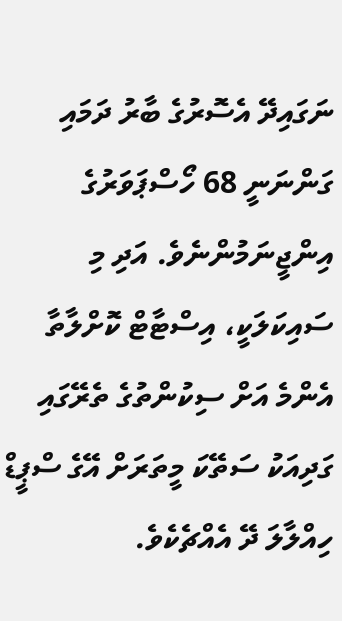ނަގައިދޭ އެސޮރުގެ ބާރު ދަމައި ގަންނަނީ 68 ހޯސްޕަވަރުގެ އިންޖީނަމުންނެވެ. އަދި މި ސައިކަލަކީ، އިސްޓާޓް ކޮށްލާތާ އެންމެ އަށް ސިކުންތުގެ ތެރޭގައި ގަދިއަކު ސަތޭކަ މީތަރަށް އޭގެ ސްޕީޑް ހިއްލާލަ ދޭ އެއްޗެކެވެ.